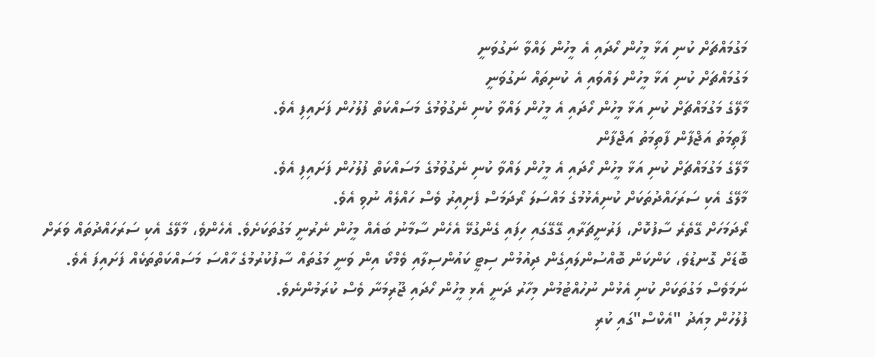މަގުމައްޗަށް ކުނި އަޅާ މީހުން ހޯދައި އެ މީހުން ލައްވާ ނަގުވަނީ
މަގުމައްޗަށް ކުނި އަޅާ މީހުން ލައްވައި އެ ކުނިތައް ނަގުވަނީ
މާލޭގެ މަގުމައްޗަށް ކުނި އަޅާ މީހުން ހޯދައި އެ މީހުން ލައްވާ ކުނި ނެގުވުމުގެ މަސައްކަތް ފުލުހުން ފަށައިފި އެވެ.
ފާތިމަތު އަޖްފާން ފާތިމަތު އަޖްފާން
މާލޭގެ މަގުމައްޗަށް ކުނި އަޅާ މީހުން ހޯދައި އެ މީހުން ލައްވާ ކުނި ނެގުވުމުގެ މަސައްކަތް ފުލުހުން ފަށައިފި އެވެ.
މާލޭގެ އެކި ސަރަހައްދުތަކަށް ކުނިއެޅުމުގެ މައްސަލަ ރޯދަމަސް ފެށިއިރު ވެސް ހައްލެއް ނުވި އެވެ.
ރޯދަމަހަށް ގޭތެރެ ސާފުކޮށް، ފަރުނީޗަރާއި ގޭގޭގައި ހިފައި ގެންގުޅޭ އެހެން ސާމާނު ބައެއް މީހުން ނެރުނީ މަގުތަކަށެވެ. އެހެންވެ، މާލޭގެ އެކި ސަރަހައްދުތައް ވަރަށް ބޮޑަށް ގޮނޑުވެ، ކަންކަން ބޮއްސުންލައިގެން ދިއުމުން ސިޓީ ކައުންސިލާއި ވެމްކޯ އިން ވަނީ މަގުތައް ސާފުކުރުމުގެ ހާއްސަ މަސައްކަތްތަކެއް ފަށައިފަ އެވެ. ނަމަވެސް މަގުތަކަށް ކުނި އެޅުން ނުހުއްޓުމުން މިހާރު ދަނީ އެޅި މީހުން ހޯދައި ޖޫރިމަނާ ވެސް ކުރަމުންނެވެ.
ފުލުހުން މިއަދު "އެކްސް"ގައި ކުރި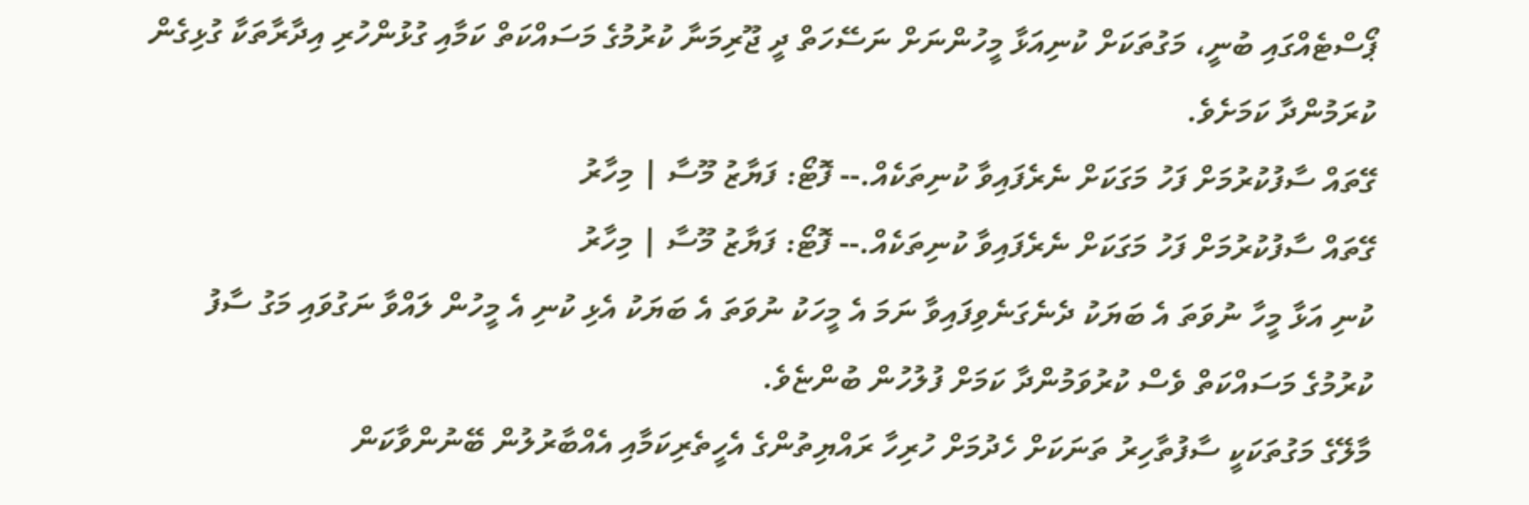ޕޯސްޓެއްގައި ބުނީ، މަގުތަކަށް ކުނިއަޅާ މީހުންނަށް ނަސޭހަތް ދީ ޖޫރިމަނާ ކުރުމުގެ މަސައްކަތް ކަމާއި ގުޅުންހުރި އިދާރާތަކާ ގުޅިގެން ކުރަމުންދާ ކަމަށެވެ.
ގޭތައް ސާފުކުރުމަށް ފަހު މަގަކަށް ނެރެފައިވާ ކުނިތަކެއް.-- ފޮޓޯ: ފަޔާޒު މޫސާ | މިހާރު
ގޭތައް ސާފުކުރުމަށް ފަހު މަގަކަށް ނެރެފައިވާ ކުނިތަކެއް.-- ފޮޓޯ: ފަޔާޒު މޫސާ | މިހާރު
ކުނި އަޅާ މީހާ ނުވަތަ އެ ބަޔަކު ދެނެގަނެވިފައިވާ ނަމަ އެ މީހަކު ނުވަތަ އެ ބަޔަކު އެޅި ކުނި އެ މީހުން ލައްވާ ނަގުވައި މަގު ސާފު ކުރުމުގެ މަސައްކަތް ވެސް ކުރުވަމުންދާ ކަމަށް ފުލުހުން ބުންޏެވެ.
މާލޭގެ މަގުތަކަކީ ސާފުތާހިރު ތަނަކަށް ހެދުމަށް ހުރިހާ ރައްޔިތުންގެ އެހީތެރިކަމާއި އެއްބާރުލުން ބޭނުންވާކަން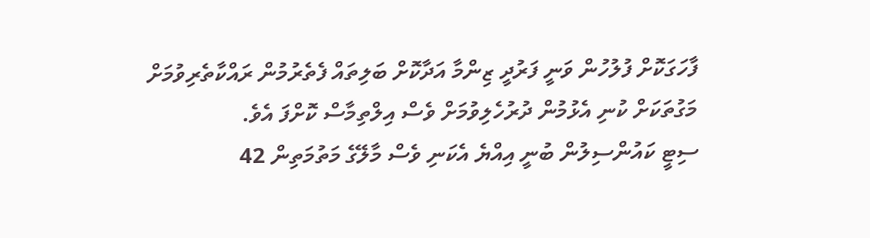ފާހަގަކޮށް ފުލުހުން ވަނީ ފަރުދީ ޒިންމާ އަދާކޮށް ބަލިތައް ފެތެރުމުން ރައްކާތެރިވުމަށް މަގުތަކަށް ކުނި އެޅުމުން ދުރުހެލިވުމަށް ވެސް އިލްތިމާސް ކޮށްފަ އެވެ.
ސިޓީ ކައުންސިލުން ބުނީ އިއްޔެ އެކަނި ވެސް މާލޭގެ މަތުމަތިން 42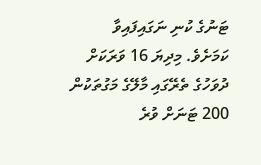ޓަނުގެ ކުނި ނަގައިފައިވާ ކަމަށެވެ. މިދިޔަ 16 ވަރަކަށް ދުވަހުގެ ތެރޭގައި މާލޭގެ މަގުތަކުން 200 ޓަނަށް ވުރެ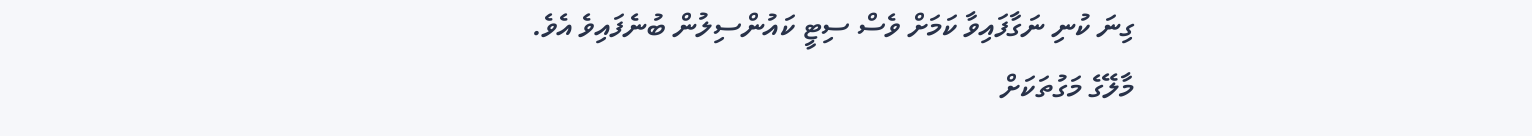ގިނަ ކުނި ނަގާފައިވާ ކަމަށް ވެސް ސިޓީ ކައުންސިލުން ބުނެފައިވެ އެވެ.
މާލޭގެ މަގުތަކަށް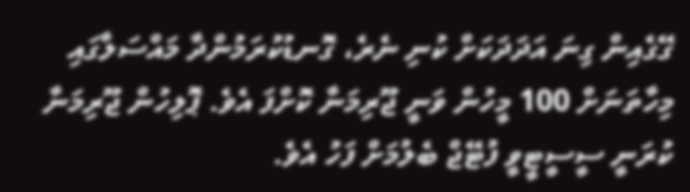ގޭގެއިން ގިނަ އަދަދަކަށް ކުނި ނެރެ، ގޮނޑުކުރަމުންދާ މައްސަލާގައި މިހާތަނަށް 100 މީހުން ވަނީ ޖޫރިމަނާ ކޮށްފަ އެވެ. ޕޮލިހުން ޖޫރިމަނާ ކުރަނީ ސީސީޓީވީ ފުޓޭޖް ބެލުމަށް ފަހު އެވެ.